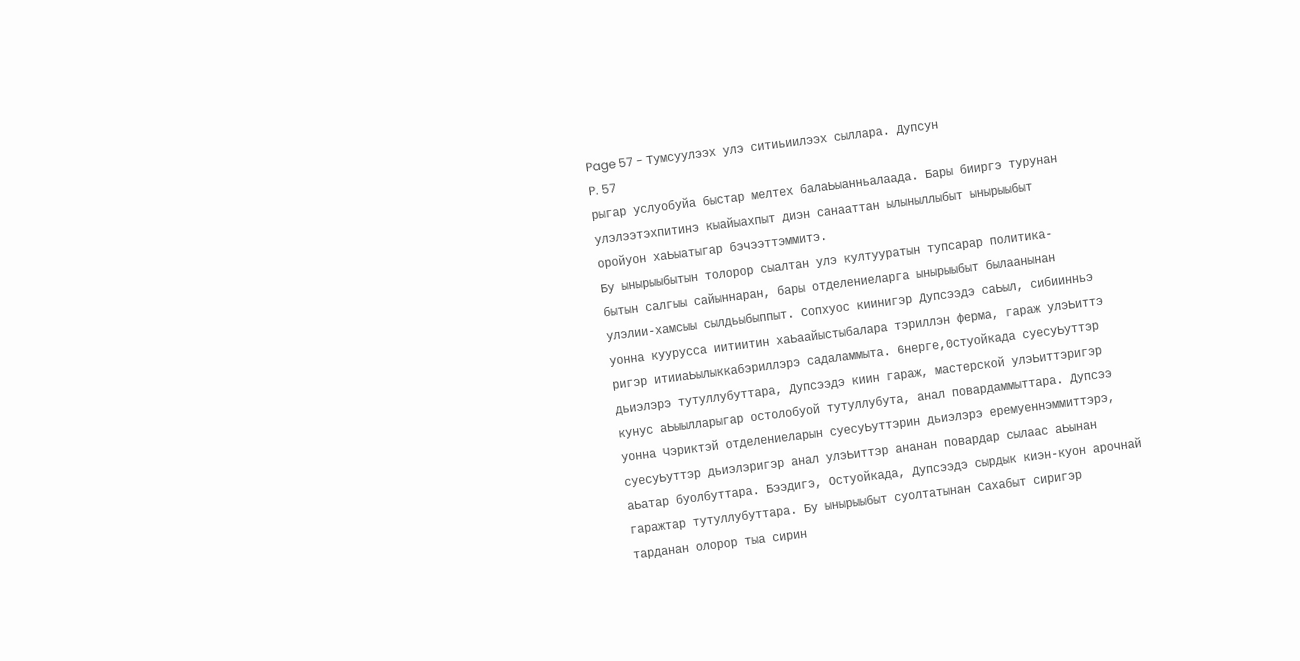Page 57 - Тумсуулээх улэ ситиьиилээх сыллара. Дупсун
P. 57
рыгар услуобуйа быстар мелтех балаЬыанньалаада. Бары бииргэ турунан
улэлээтэхпитинэ кыайыахпыт диэн санааттан ылыныллыбыт ынырыыбыт
оройуон хаЬыатыгар бэчээттэммитэ.
Бу ынырыыбытын толорор сыалтан улэ култууратын тупсарар политика-
бытын салгыы сайыннаран, бары отделениеларга ынырыыбыт былаанынан
улэлии-хамсыы сылдьыбыппыт. Сопхуос киинигэр Дупсээдэ саЬыл, сибиинньэ
уонна куурусса иитиитин хаЬаайыстыбалара тэриллэн ферма, гараж улэЬиттэ
ригэр итииаЬылыккабэриллэрэ садаламмыта. 6нерге,0стуойкада суесуЬуттэр
дьиэлэрэ тутуллубуттара, Дупсээдэ киин гараж, мастерской улэЬиттэригэр
кунус аЬыылларыгар остолобуой тутуллубута, анал повардаммыттара. Дупсээ
уонна Чэриктэй отделениеларын суесуЬуттэрин дьиэлэрэ еремуеннэммиттэрэ,
суесуЬуттэр дьиэлэригэр анал улэЬиттэр ананан повардар сылаас аЬынан
аЬатар буолбуттара. Бээдигэ, Остуойкада, Дупсээдэ сырдык киэн-куон арочнай
гаражтар тутуллубуттара. Бу ынырыыбыт суолтатынан Сахабыт сиригэр
тарданан олорор тыа сирин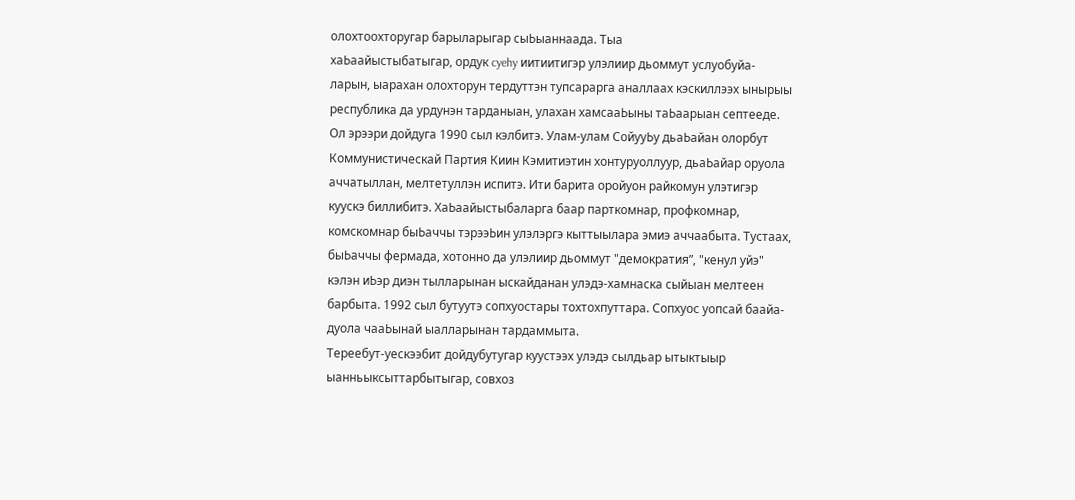олохтоохторугар барыларыгар сыЬыаннаада. Тыа
хаЬаайыстыбатыгар, ордук cyehy иитиитигэр улэлиир дьоммут услуобуйа-
ларын, ыарахан олохторун тердуттэн тупсарарга аналлаах кэскиллээх ынырыы
республика да урдунэн тарданыан, улахан хамсааЬыны таЬаарыан септееде.
Ол эрээри дойдуга 1990 сыл кэлбитэ. Улам-улам СойууЬу дьаЬайан олорбут
Коммунистическай Партия Киин Кэмитиэтин хонтуруоллуур, дьаЬайар оруола
аччатыллан, мелтетуллэн испитэ. Ити барита оройуон райкомун улэтигэр
куускэ биллибитэ. ХаЬаайыстыбаларга баар парткомнар, профкомнар,
комскомнар быЬаччы тэрээЬин улэлэргэ кыттыылара эмиэ аччаабыта. Тустаах,
быЬаччы фермада, хотонно да улэлиир дьоммут "демократия”, "кенул уйэ"
кэлэн иЬэр диэн тылларынан ыскайданан улэдэ-хамнаска сыйыан мелтеен
барбыта. 1992 сыл бутуутэ сопхуостары тохтохпуттара. Сопхуос уопсай баайа-
дуола чааЬынай ыалларынан тардаммыта.
Тереебут-уескээбит дойдубутугар куустээх улэдэ сылдьар ытыктыыр
ыанньыксыттарбытыгар, совхоз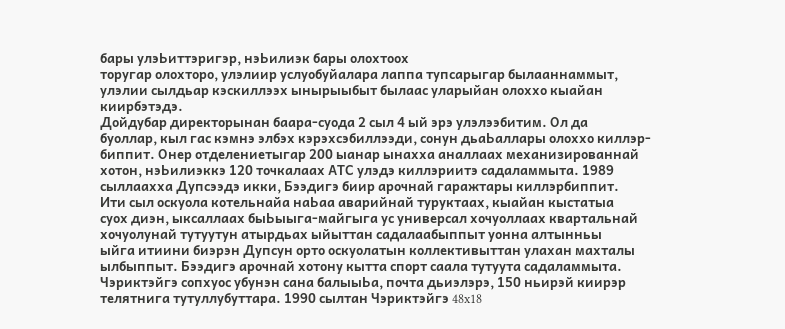бары улэЬиттэригэр, нэЬилиэк бары олохтоох
торугар олохторо, улэлиир услуобуйалара лаппа тупсарыгар былааннаммыт,
улэлии сылдьар кэскиллээх ынырыыбыт былаас уларыйан олоххо кыайан
киирбэтэдэ.
Дойдубар директорынан баара-суода 2 сыл 4 ый эрэ улэлээбитим. Ол да
буоллар, кыл гас кэмнэ элбэх кэрэхсэбиллээди, сонун дьаЬаллары олоххо киллэр-
биппит. Онер отделениетыгар 200 ыанар ынахха аналлаах механизированнай
хотон, нэЬилиэккэ 120 точкалаах АТС улэдэ киллэриитэ садаламмыта. 1989
сыллаахха Дупсээдэ икки, Бээдигэ биир арочнай гаражтары киллэрбиппит.
Ити сыл оскуола котельнайа наЬаа аварийнай туруктаах, кыайан кыстатыа
суох диэн, ыксаллаах быЬыыга-майгыга ус универсал хочуоллаах квартальнай
хочуолунай тутуутун атырдьах ыйыттан садалаабыппыт уонна алтынньы
ыйга итиини биэрэн Дупсун орто оскуолатын коллективыттан улахан махталы
ылбыппыт. Бээдигэ арочнай хотону кытта спорт саала тутуута садаламмыта.
Чэриктэйгэ сопхуос убунэн сана балыыЬа, почта дьиэлэрэ, 150 ньирэй киирэр
телятнига тутуллубуттара. 1990 сылтан Чэриктэйгэ 48x18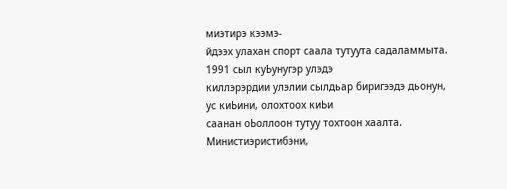миэтирэ кээмэ-
йдээх улахан спорт саала тутуута садаламмыта. 1991 сыл куЬунугэр улэдэ
киллэрэрдии улэлии сылдьар биригээдэ дьонун, ус киЬини, олохтоох киЬи
саанан оЬоллоон тутуу тохтоон хаалта. Министиэристибэни,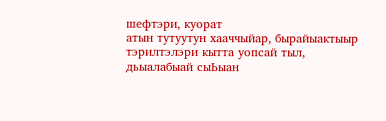шефтэри, куорат
атын тутуутун хааччыйар, бырайыактыыр тэрилтэлэри кытта уопсай тыл,
дьыалабыай сыЬыан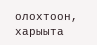олохтоон, харыыта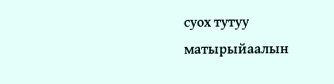суох тутуу матырыйаалын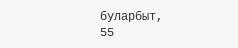буларбыт,
55